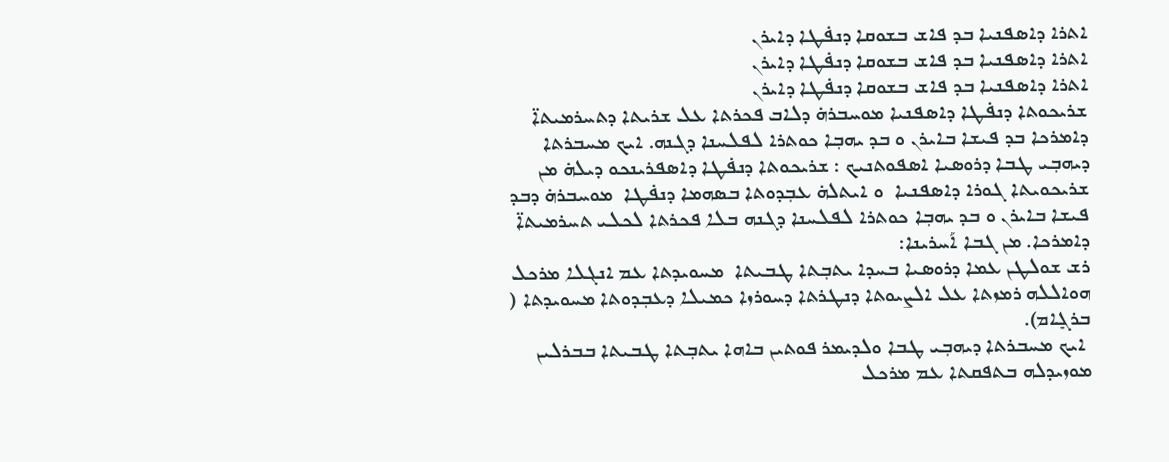ܐܬܪܐ ܕܐܣܦܢܝܐ ܒܕ ܦܐܫ ܒܫܘܩܐ ܕܢܦ̇ܛܐ ܕܐܝܪܢ
ܐܬܪܐ ܕܐܣܦܢܝܐ ܒܕ ܦܐܫ ܒܫܘܩܐ ܕܢܦ̇ܛܐ ܕܐܝܪܢ
ܐܬܪܐ ܕܐܣܦܢܝܐ ܒܕ ܦܐܫ ܒܫܘܩܐ ܕܢܦ̇ܛܐ ܕܐܝܪܢ
ܫܪܝܟܘܬܐ ܕܢܦ̇ܛܐ ܕܐܣܦܢܝܐ ܡܘܚܒܪܗ̇ ܕܠܐܒ ܦܟܪܬܐ ܥܠ ܫܪܝܬܐ ܕܬܚܪܡܝܬܐ̈ ܕܐܡܪܟܐ ܒܕ ܦܝܫܐ ܒܐܝܪܢ ܘ ܒܕ ܝܗܒܼܐ ܟܘܬܪܐ ܠܦܠܚܢܐ ܕܓܢܗ. ܐܝܟ ܡܚܒܪܬܐ ܕܝܗܒܼܝ ܛܒܐ ܕܪܘܣܝܐ ܐܣܦܘܬܢܝܟ : ܫܪܝܟܘܬܐ ܕܢܦ̇ܛܐ ܕܐܣܦܪܝܢܟܘ ܕܝܠܗ̇ ܡܢ ܫܪܝܟܘܝܬܐ ܓܘܪܐ ܕܐܣܦܢܝܐ  ܘ ܐܝܬܠܗ̇ ܥܒܼܕܘܬܐ ܒܣܗܡܐ ܕܢܦ̇ܛܐ  ܡܘܚܒܪܗ̇ ܕܒܕ ܦܝܫܐ ܒܐܝܪܢ ܘ ܒܕ ܝܗܒܼܐ ܟܘܬܪܐ ܠܦܠܚܢܐ ܕܓܢܗ ܒܠܐ ܦܟܪܬܐ ܠܟܠܝ ܬܚܪܡܝܬܐ̈ ܕܐܡܪܟܐ. ܡܢ ܓܒܐ ܐܰܚܪܝܢܐ:
ܪܫ ܫܘܠܛܢ ܥܡܐ ܕܪܘܣܝܐ ܒܚܕܐ ܝܬܒܼܬܐ ܛܒܝܬܐ  ܡܚܘܝܕܬܐ ܥܡ ܐܢܓܠܐ ܡܪܟܠ ܗܘܐܠܠܗ ܪܡܙܬܐ ܥܠ ܐܠܨܝܘܬܐ ܕܢܛܪܬܐ ܕܚܘܪܙܐ ܟܡܝܠܐ ܕܥܒܼܕܘܬܐ ܡܚܘܝܕܬܐ ( ܒܪܓܻܐܡ).
 ܐܝܟ ܡܚܒܪܬܐ ܕܝܗܒܼܝ ܛܒܐ ܘܠܕܝܡܪ ܦܘܬܝܢ ܒܐܗܐ ܝܬܒܼܬܐ ܛܒܝܬܐ ܒܒܪܠܝܢ ܡܘܙܝܕܠܗ ܒܬܦܩܬܐ ܥܡ ܡܪܟܠ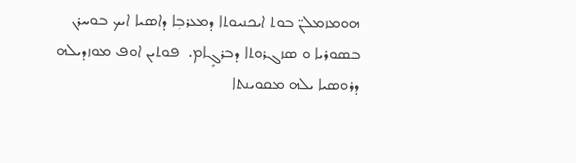ܗܘܡܙܡܠܢ̈ ܒܘܬ ܐܝܟܢܝܘܬܐ ܕܡܥܪܒܼܐ ܕܐܣܝܐ ܐܝܟ ܒܘܚܪܢ ܒܣܘܪܝܐ ܘ ܣܙܓܪܘܬܐ ܕܒܪܓܻܐܡ.  ܦܘܬܝܢ ܐܘܦ ܡܘܙܕܝܠܗ ܕܪܘܣܝܐ ܝܠܗ ܡܩܘܝܢܬܐ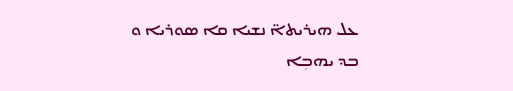ܥܠ ܗܝܪܝܬܐ̈ ܢܫܝܐ ܩܐ ܣܘܪܝܐ ܘ ܒܕ ܝܗܒܼܐ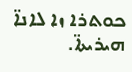ܟܘܬܪܐ ܙܐ ܠܐܢܐ̈ ܗܝܪܝܬܐ̈.